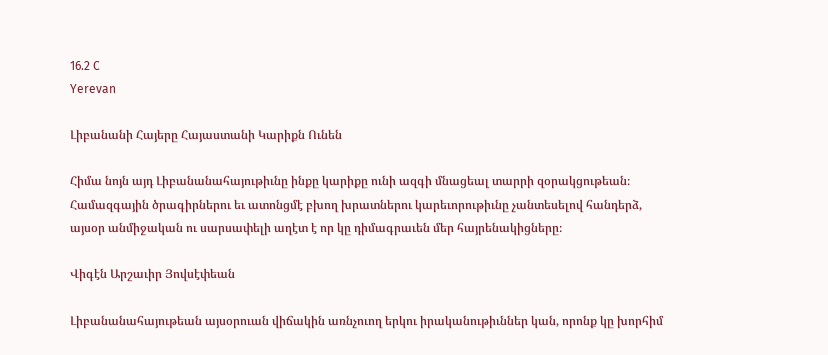16.2 C
Yerevan

Լիբանանի Հայերը Հայաստանի Կարիքն Ունեն

Հիմա նոյն այդ Լիբանանահայութիւնը ինքը կարիքը ունի ազգի մնացեալ տարրի զօրակցութեան։ Համազգային ծրագիրներու եւ ատոնցմէ բխող խրատներու կարեւորութիւնը չանտեսելով հանդերձ, այսօր անմիջական ու սարսափելի աղէտ է որ կը դիմագրաւեն մեր հայրենակիցները։

Վիգէն Արշաւիր Յովսէփեան

Լիբանանահայութեան այսօրուան վիճակին առնչուող երկու իրականութիւններ կան, որոնք կը խորհիմ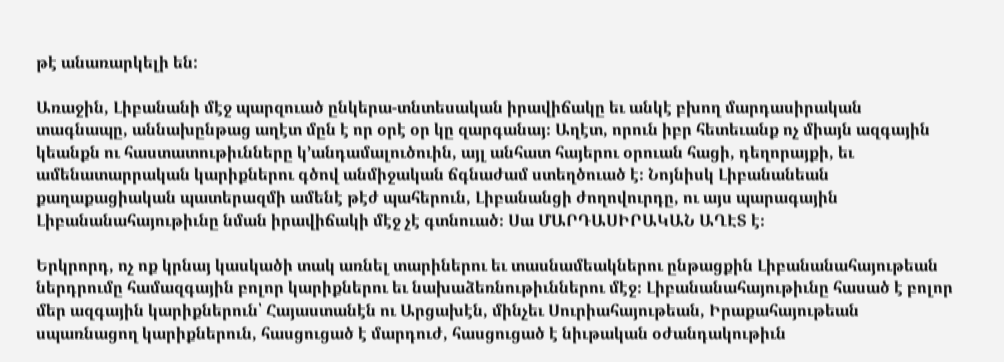թէ անառարկելի են:

Առաջին, Լիբանանի մէջ պարզուած ընկերա-տնտեսական իրավիճակը եւ անկէ բխող մարդասիրական տագնապը, աննախընթաց աղէտ մըն է որ օրէ օր կը զարգանայ։ Աղէտ, որուն իբր հետեւանք ոչ միայն ազգային կեանքն ու հաստատութիւնները կ՚անդամալուծուին, այլ անհատ հայերու օրուան հացի, դեղորայքի, եւ ամենատարրական կարիքներու գծով անմիջական ճգնաժամ ստեղծուած է։ Նոյնիսկ Լիբանանեան քաղաքացիական պատերազմի ամենէ թէժ պահերուն, Լիբանանցի ժողովուրդը, ու այս պարագային Լիբանանահայութիւնը նման իրավիճակի մէջ չէ գտնուած։ Սա ՄԱՐԴԱՍԻՐԱԿԱՆ ԱՂԷՏ է։

Երկրորդ, ոչ ոք կրնայ կասկածի տակ առնել տարիներու եւ տասնամեակներու ընթացքին Լիբանանահայութեան ներդրումը համազգային բոլոր կարիքներու եւ նախաձեռնութիւններու մէջ։ Լիբանանահայութիւնը հասած է բոլոր մեր ազգային կարիքներուն՝ Հայաստանէն ու Արցախէն, մինչեւ Սուրիահայութեան, Իրաքահայութեան սպառնացող կարիքներուն, հասցուցած է մարդուժ, հասցուցած է նիւթական օժանդակութիւն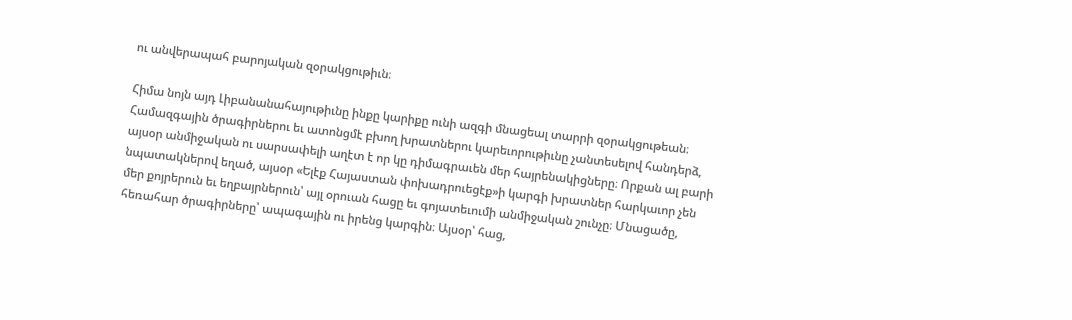ու անվերապահ բարոյական զօրակցութիւն։

Հիմա նոյն այդ Լիբանանահայութիւնը ինքը կարիքը ունի ազգի մնացեալ տարրի զօրակցութեան։ Համազգային ծրագիրներու եւ ատոնցմէ բխող խրատներու կարեւորութիւնը չանտեսելով հանդերձ, այսօր անմիջական ու սարսափելի աղէտ է որ կը դիմագրաւեն մեր հայրենակիցները։ Որքան ալ բարի նպատակներով եղած, այսօր «Ելէք Հայաստան փոխադրուեցէք»ի կարգի խրատներ հարկաւոր չեն մեր քոյրերուն եւ եղբայրներուն՝ այլ օրուան հացը եւ գոյատեւումի անմիջական շունչը։ Մնացածը, հեռահար ծրագիրները՝ ապագային ու իրենց կարգին։ Այսօր՝ հաց,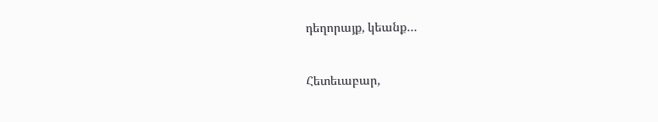դեղորայք, կեանք…

Հետեւաբար,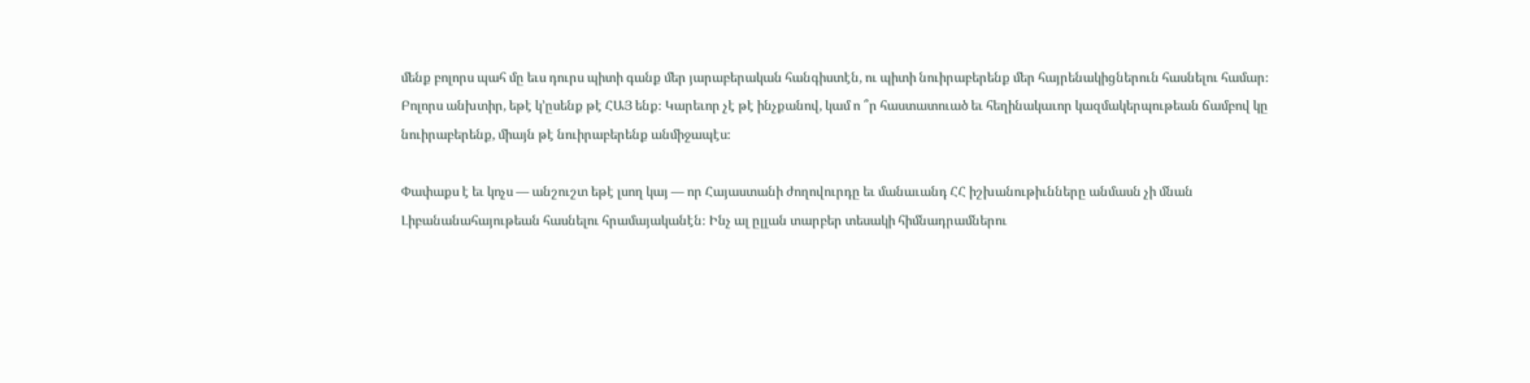մենք բոլորս պահ մը եւս դուրս պիտի գանք մեր յարաբերական հանգիստէն, ու պիտի նուիրաբերենք մեր հայրենակիցներուն հասնելու համար։ Բոլորս անխտիր, եթէ կ՚ըսենք թէ ՀԱՅ ենք։ Կարեւոր չէ թէ ինչքանով, կամ ո ՞ր հաստատուած եւ հեղինակաւոր կազմակերպութեան ճամբով կը նուիրաբերենք, միայն թէ նուիրաբերենք անմիջապէս։

Փափաքս է եւ կոչս — անշուշտ եթէ լսող կայ — որ Հայաստանի ժողովուրդը եւ մանաւանդ ՀՀ իշխանութիւնները անմասն չի մնան Լիբանանահայութեան հասնելու հրամայականէն։ Ինչ ալ ըլլան տարբեր տեսակի հիմնադրամներու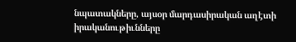նպատակները, այսօր մարդասիրական աղէտի իրականութիւնները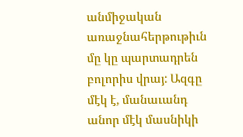անմիջական առաջնահերթութիւն մը կը պարտադրեն բոլորիս վրայ: Ազգը մէկ է, մանաւանդ անոր մէկ մասնիկի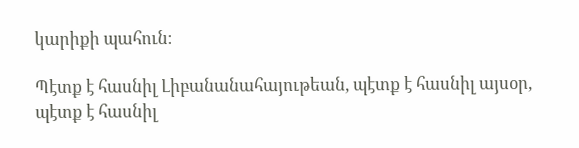կարիքի պահուն։

Պէտք է հասնիլ Լիբանանահայութեան, պէտք է հասնիլ այսօր, պէտք է հասնիլ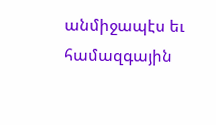անմիջապէս եւ համազգային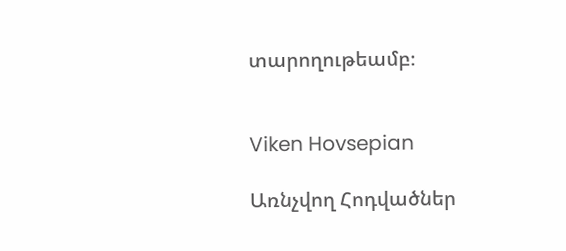տարողութեամբ։


Viken Hovsepian

Առնչվող Հոդվածներ